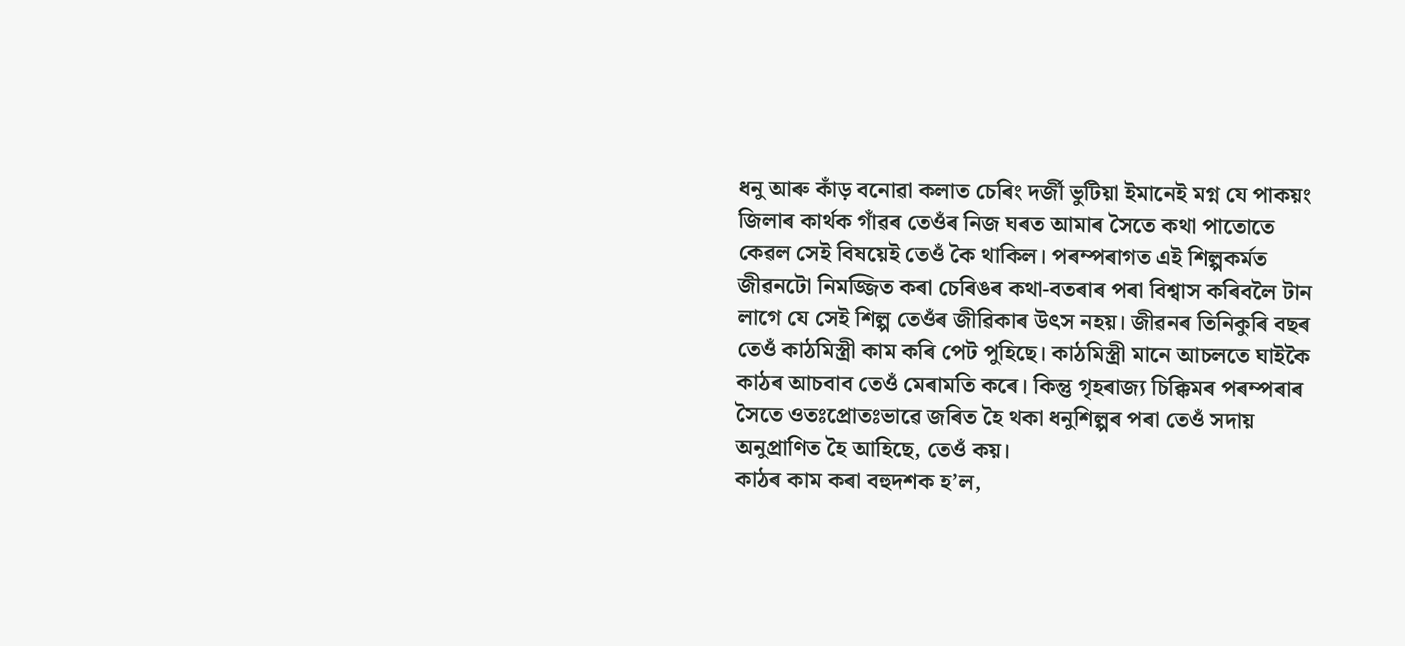ধনু আৰু কাঁড় বনোৱা কলাত চেৰিং দৰ্জী ভুটিয়া ইমানেই মগ্ন যে পাকয়ং জিলাৰ কাৰ্থক গাঁৱৰ তেওঁৰ নিজ ঘৰত আমাৰ সৈতে কথা পাতোতে কেৱল সেই বিষয়েই তেওঁ কৈ থাকিল। পৰম্পৰাগত এই শিল্পকৰ্মত জীৱনটো নিমজ্জিত কৰা চেৰিঙৰ কথা-বতৰাৰ পৰা বিশ্বাস কৰিবলৈ টান লাগে যে সেই শিল্প তেওঁৰ জীৱিকাৰ উৎস নহয়। জীৱনৰ তিনিকুৰি বছৰ তেওঁ কাঠমিস্ত্ৰী কাম কৰি পেট পুহিছে। কাঠমিস্ত্ৰী মানে আচলতে ঘাইকৈ কাঠৰ আচবাব তেওঁ মেৰামতি কৰে। কিন্তু গৃহৰাজ্য চিক্কিমৰ পৰম্পৰাৰ সৈতে ওতঃপ্ৰোতঃভাৱে জৰিত হৈ থকা ধনুশিল্পৰ পৰা তেওঁ সদায় অনুপ্ৰাণিত হৈ আহিছে, তেওঁ কয়।
কাঠৰ কাম কৰা বহুদশক হ’ল,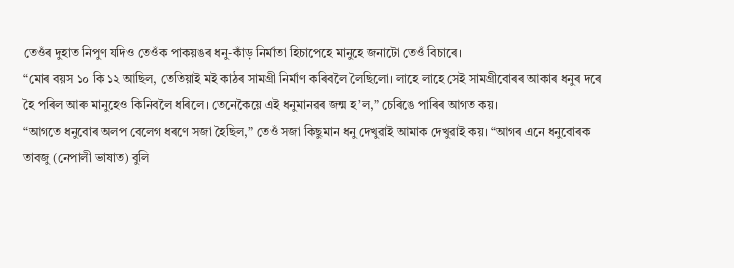তেওঁৰ দুহাত নিপুণ যদিও তেওঁক পাকয়ঙৰ ধনু-কাঁড় নিৰ্মাতা হিচাপেহে মানুহে জনাটো তেওঁ বিচাৰে।
“মোৰ বয়স ১০ কি ১২ আছিল, তেতিয়াই মই কাঠৰ সামগ্ৰী নিৰ্মাণ কৰিবলৈ লৈছিলো। লাহে লাহে সেই সামগ্ৰীবোৰৰ আকাৰ ধনুৰ দৰে হৈ পৰিল আৰু মানুহেও কিনিবলৈ ধৰিলে। তেনেকৈয়ে এই ধনুমানৱৰ জন্ম হ’ল,” চেৰিঙে পাৰিৰ আগত কয়।
“আগতে ধনুবোৰ অলপ বেলেগ ধৰণে সজা হৈছিল,” তেওঁ সজা কিছুমান ধনু দেখুৱাই আমাক দেখুৱাই কয়। “আগৰ এনে ধনুবোৰক তাবজু (নেপালী ভাষাত) বুলি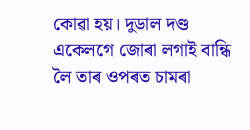কোৱা হয়। দুডাল দণ্ড একেলগে জোৰা লগাই বান্ধি লৈ তাৰ ওপৰত চামৰা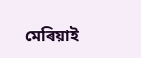মেৰিয়াই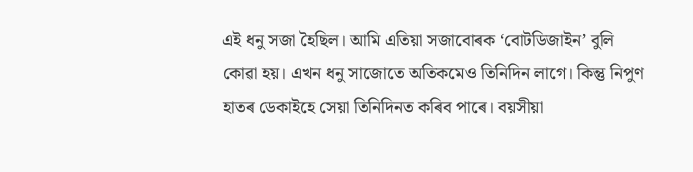এই ধনু সজা হৈছিল। আমি এতিয়া সজাবোৰক ‘বোটডিজাইন’ বুলি কোৱা হয়। এখন ধনু সাজোতে অতিকমেও তিনিদিন লাগে। কিন্তু নিপুণ হাতৰ ডেকাইহে সেয়া তিনিদিনত কৰিব পাৰে। বয়সীয়া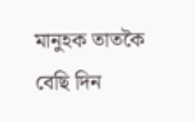মানুহক তাতকৈ বেছি দিন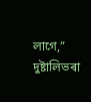লাগে,” দুষ্টালিভৰা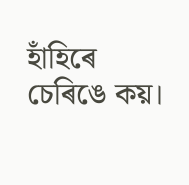হাঁহিৰে চেৰিঙে কয়।